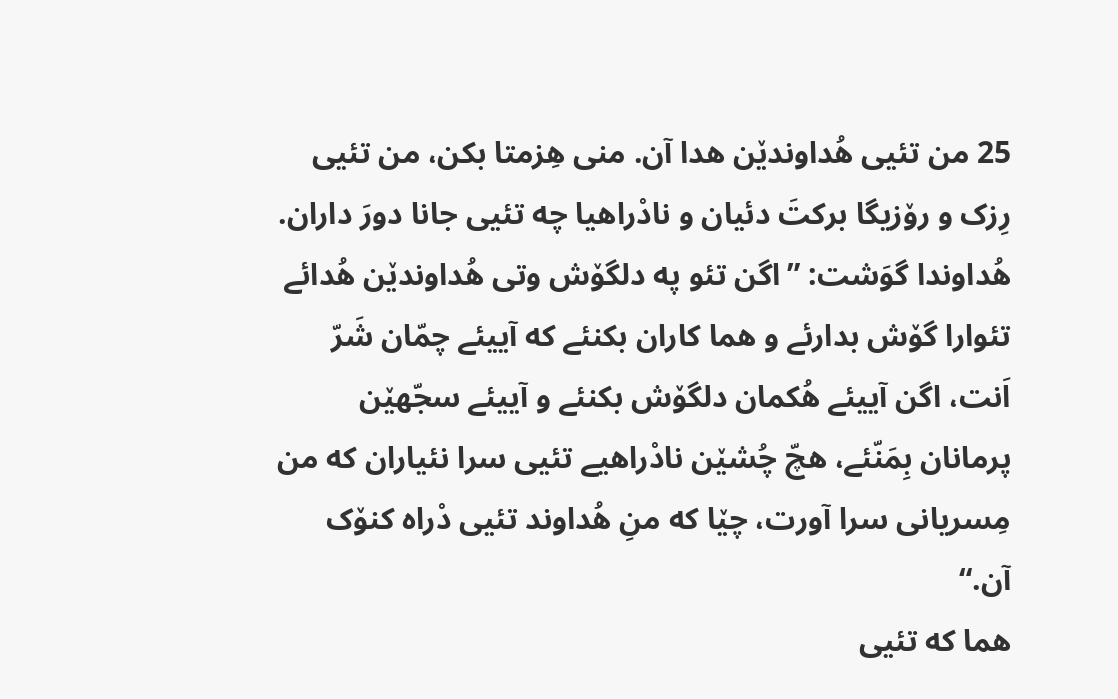25 من تئیی هُداوندێن هدا آن. منی هِزمتا بکن، من تئیی رِزک و رۆزیگا برکتَ دئیان و نادْراهیا چه تئیی جانا دورَ داران.
هُداوندا گوَشت: ”اگن تئو په دلگۆش وتی هُداوندێن هُدائے تئوارا گۆش بدارئے و هما کاران بکنئے که آییئے چمّان شَرّ اَنت، اگن آییئے هُکمان دلگۆش بکنئے و آییئے سجّهێن پرمانان بِمَنّئے، هچّ چُشێن نادْراهیے تئیی سرا نئیاران که من مِسریانی سرا آورت، چێا که منِ هُداوند تئیی دْراه کنۆک آن.“
هما که تئیی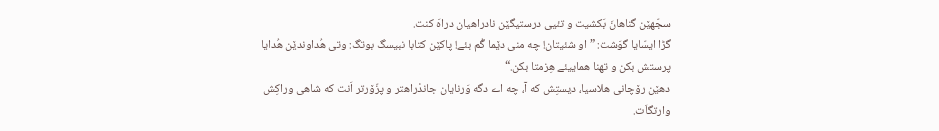سجّهێن گناهانَ بَکشیت و تئیی درستیگێن نادراهیان دراهَ کنت.
گڑا ایسّایا گوَشت: ”او شئیتان! چه منی دێما گُم بئے! پاکێن کتابا نبیسگ بوتگ: وتی هُداوندێن هُدایا پرستش بکن و تهنا هماییئے هِزمتا بکن.“
دهێن رۆچانی هلاسیا، دیستِش که آ، چه اے دگه وَرنایان جاندْراهتر و پزّۆرتر اَنت که شاهی وراکِش وارتگاَت.